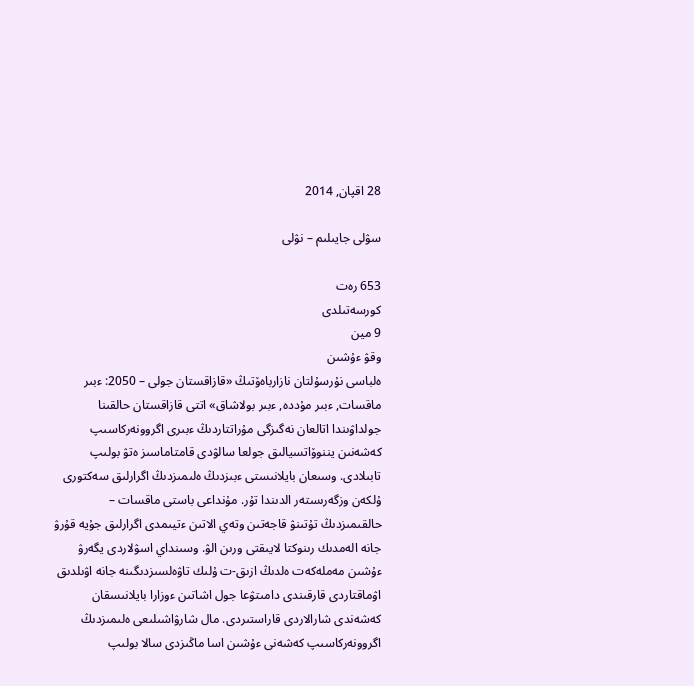28 اقپان, 2014

سۋلى جايىلىم – نۋلى

653 رەت
كورسەتىلدى
9 مين
وقۋ ءۇشىن
ەلباسى نۇرسۇلتان نازارباەۆتىڭ «قازاقستان جولى – 2050: ءبىر ماقسات, ءبىر مۇددە, ءبىر بولاشاق» اتتى قازاقستان حالقىنا جولداۋىندا اتالعان نەگىزگى مۇراتتاردىڭ ءبىرى اگروونەركاسىپ كەشەنىن يننوۆاتسيالىق جولعا سالۋدى قامتاماسىز ەتۋ بولىپ تابىلادى. وسىعان بايلانىستى ءبىزدىڭ ەلىمىزدىڭ اگرارلىق سەكتورى ۇلكەن وزگەرىستەر الدىندا تۇر. مۇنداعى باستى ماقسات – حالقىمىزدىڭ تۇتىنۋ قاجەتىن وتەي الاتىن ءتيىمدى اگرارلىق جۇيە قۇرۋ جانە الەمدىك رىنوكتا لايىقتى ورىن الۋ. وسىنداي اسۋلاردى يگەرۋ ءۇشىن مەملەكەت ەلدىڭ ازىق-ت ۇلىك تاۋەلسىزدىگىنە جانە اۋىلدىق اۋماقتاردى قارقىندى دامىتۋعا جول اشاتىن ءوزارا بايلانىسقان كەشەندى شارالاردى قاراستىردى. مال شارۋاشىلىعى ەلىمىزدىڭ اگروونەركاسىپ كەشەنى ءۇشىن اسا ماڭىزدى سالا بولىپ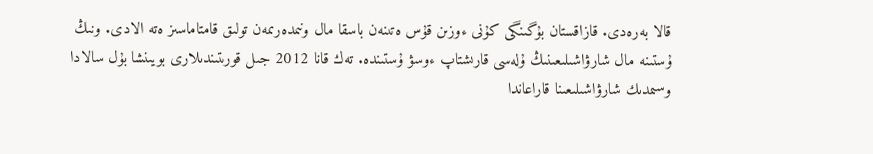قالا بەرەدى. قازاقستان بۇگىنگى كۇنى ءوزىن قۇس ەتىنەن باسقا مال ونىمدەرىمەن تولىق قامتاماسىز ەتە الادى. ونىڭ ۇستىنە مال شارۋاشىلىعىنىڭ ۇلەسى قارىشتاپ ءوسۋ ۇستىندە. تەك قانا 2012 جىل قورىتىندىلارى بويىنشا بۇل سالادا وسىمدىك شارۋاشىلىعىنا قاراعاندا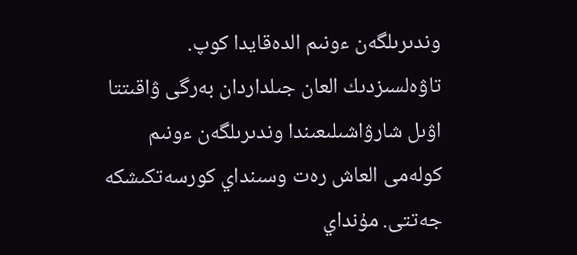وندىرىلگەن ءونىم الدەقايدا كوپ. تاۋەلسىزدىك العان جىلداردان بەرگى ۋاقىتتا اۋىل شارۋاشىلىعىندا وندىرىلگەن ءونىم كولەمى العاش رەت وسىنداي كورسەتكىشكە جەتتى. مۇنداي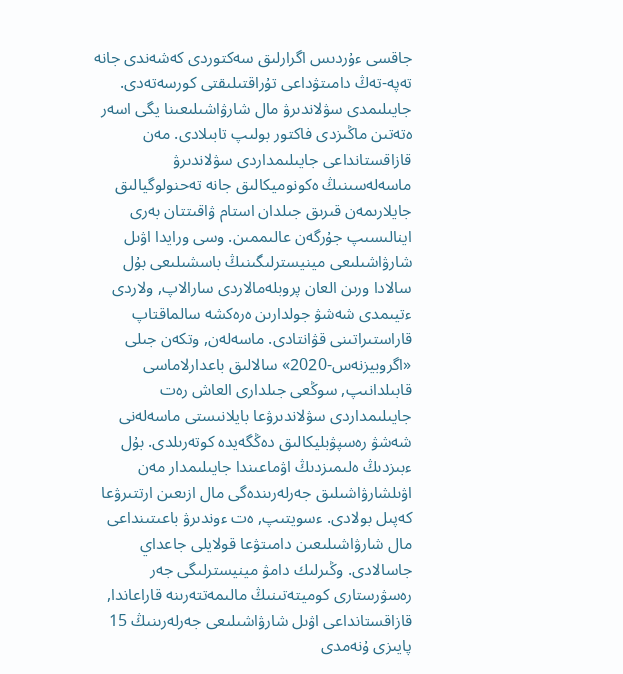جاقسى ءۇردىس اگرارلىق سەكتوردى كەشەندى جانە تەپە-تەڭ دامىتۋداعى تۇراقتىلىقتى كورسەتەدى. جايىلىمدى سۋلاندىرۋ مال شارۋاشىلىعىنا يگى اسەر ەتەتىن ماڭىزدى فاكتور بولىپ تابىلادى. مەن قازاقستانداعى جايىلىمداردى سۋلاندىرۋ ماسەلەسىنىڭ ەكونوميكالىق جانە تەحنولوگيالىق جايلارىمەن قىرىق جىلدان استام ۋاقىتتان بەرى اينالىسىپ جۇرگەن عالىممىن. وسى ورايدا اۋىل شارۋاشىلىعى مينيسترلىگىنىڭ باسشىلىعى بۇل سالادا ورىن العان پروبلەمالاردى سارالاپ, ولاردى ءتيىمدى شەشۋ جولدارىن ەرەكشە سالماقتاپ قاراستىراتىنى قۋانتادى. ماسەلەن, وتكەن جىلى «اگروبيزنەس-2020» سالالىق باعدارلاماسى قابىلدانىپ, سوڭعى جىلدارى العاش رەت جايىلىمداردى سۋلاندىرۋعا بايلانىستى ماسەلەنى شەشۋ رەسپۋبليكالىق دەڭگەيدە كوتەرىلدى. بۇل ءبىزدىڭ ەلىمىزدىڭ اۋماعىندا جايىلىمدار مەن اۋىلشارۋاشىلىق جەرلەرىندەگى مال ازىعىن ارتتىرۋعا كەپىل بولادى. ءسويتىپ, ەت ءوندىرۋ باعىتىنداعى مال شارۋاشىلىعىن دامىتۋعا قولايلى جاعداي جاسالادى. وڭىرلىك دامۋ مينيسترلىگى جەر رەسۋرستارى كوميتەتىنىڭ مالىمەتتەرىنە قاراعاندا, قازاقستانداعى اۋىل شارۋاشىلىعى جەرلەرىنىڭ 15 پايىزى ۇنەمدى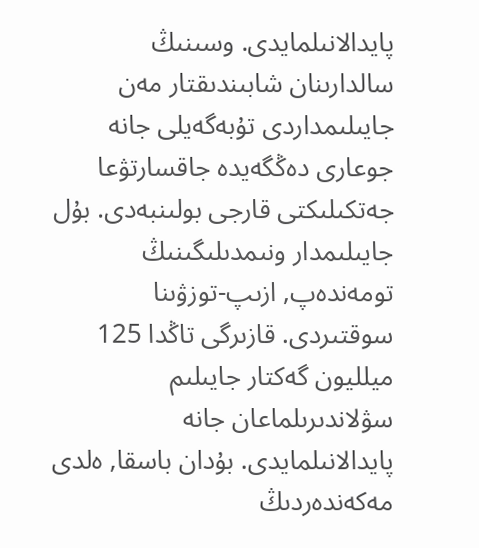پايدالانىلمايدى. وسىنىڭ سالدارىنان شابىندىقتار مەن جايىلىمداردى تۇبەگەيلى جانە جوعارى دەڭگەيدە جاقسارتۋعا جەتكىلىكتى قارجى بولىنبەدى. بۇل جايىلىمدار ونىمدىلىگىنىڭ تومەندەپ, ازىپ-توزۋىنا سوقتىردى. قازىرگى تاڭدا 125 ميلليون گەكتار جايىلىم سۋلاندىرىلماعان جانە پايدالانىلمايدى. بۇدان باسقا, ەلدى مەكەندەردىڭ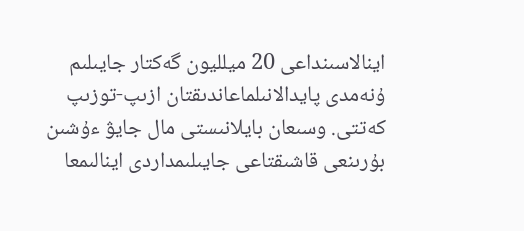اينالاسىنداعى 20 ميلليون گەكتار جايىلىم ۇنەمدى پايدالانىلماعاندىقتان ازىپ-توزىپ كەتتى. وسىعان بايلانىستى مال جايۋ ءۇشىن بۇرىنعى قاشىقتاعى جايىلىمداردى اينالىمعا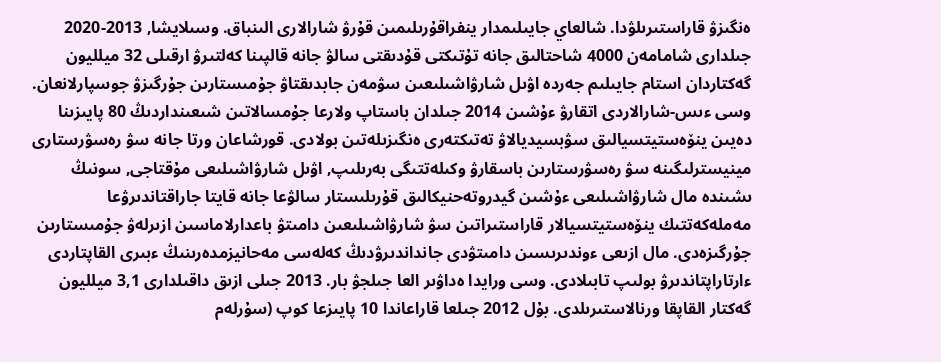ەنگىزۋ قاراستىرىلۋدا. شالعاي جايىلىمدار ينفراقۇرىلىمىن قۇرۋ شارالارى الىنباق. وسىلايشا, 2013-2020 جىلدارى شامامەن 4000 شاحتالىق جانە تۇتىكتى قۇدىقتى سالۋ جانە قالپىنا كەلتىرۋ ارقىلى 32 ميلليون گەكتاردان استام جايىلىم جەردە اۋىل شارۋاشىلىعىن سۋمەن جابدىقتاۋ جۇمىستارىن جۇرگىزۋ جوسپارلانعان. وسى ءىس-شارالاردى اتقارۋ ءۇشىن 2014 جىلدان باستاپ ولارعا جۇمسالاتىن شىعىنداردىڭ 80 پايىزىنا دەيىن ينۆەستيتسيالىق سۋبسيديالاۋ تەتىكتەرى ەنگىزىلەتىن بولادى. قورشاعان ورتا جانە سۋ رەسۋرستارى مينيسترلىگىنە سۋ رەسۋرستارىن باسقارۋ وكىلەتتىگى بەرىلىپ, اۋىل شارۋاشىلىعى مۇقتاجى, سونىڭ ىشىندە مال شارۋاشىلىعى ءۇشىن گيدروتەحنيكالىق قۇرىلىستار سالۋعا جانە قايتا جاراقتاندىرۋعا مەملەكەتتىك ينۆەستيتسيالار قاراستىراتىن سۋ شارۋاشىلىعىن دامىتۋ باعدارلاماسىن ازىرلەۋ جۇمىستارىن جۇرگىزەدى. مال ازىعى ءوندىرىسىن دامىتۋدى جانداندىرۋدىڭ كەلەسى مەحانيزمدەرىنىڭ ءبىرى القاپتاردى ءارتاراپتاندىرۋ بولىپ تابىلادى. وسى ورايدا ەداۋىر العا جىلجۋ بار. 2013 جىلى ازىق داقىلدارى 3,1 ميلليون گەكتار القاپقا ورنالاستىرىلدى. بۇل 2012 جىلعا قاراعاندا 10 پايىزعا كوپ (سۇرلەم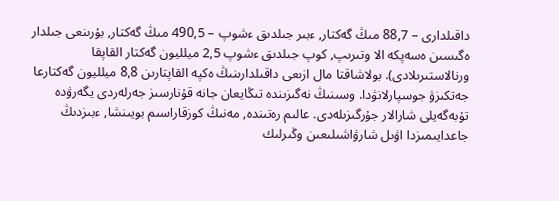داقىلدارى – 88,7 مىڭ گەكتار, ءبىر جىلدىق ءشوپ – 490,5 مىڭ گەكتار, بۇرىنعى جىلدار ەگىسىن ەسەپكە الا وتىرىپ, كوپ جىلدىق ءشوپ 2,5 ميلليون گەكتار القاپقا ورنالاستىرىلادى). بولاشاقتا مال ازىعى داقىلدارىنىڭ ەكپە القاپتارىن 8,8 ميلليون گەكتارعا جەتكىزۋ جوسپارلانۋدا. وسىنىڭ نەگىزىندە تىڭايعان جانە قۇنارسىز جەرلەردى يگەرۋدە تۇبەگەيلى شارالار جۇرگىزىلەدى. عالىم رەتىندە, مەنىڭ كوزقاراسىم بويىنشا, ءبىزدىڭ جاعدايىمىزدا اۋىل شارۋاشىلىعىن وڭىرلىك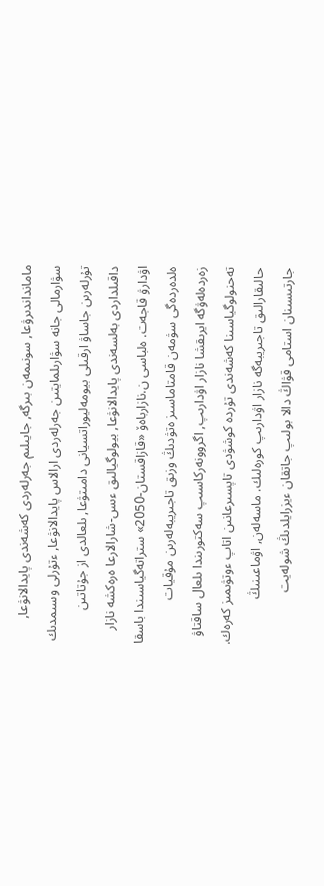مامانداندىرۋعا, سونىمەن بىرگە, جايىلىم جەرلەردى كەشەندى پايدالانۋعا, سۋارمالى جانە سۋارىلمايتىن جەرلەردى ارالاس پايدالانۋعا, ءتۇرلى وسىمدىك تۇرلەرىن جاساۋ ارقىلى بيومەليوراتسيانى دامىتۋعا, ىلعالدى از جۇتاتىن داقىلداردى بەلسەندى پايدالانۋعا, بيولوگيالىق ءىس-شارالارعا ەرەكشە نازار اۋدارۋ قاجەت. ەلباسى ن.نازارباەۆ «قازاقستان-2050» ستراتەگياسىندا باسقا ەلدەردەگى سۋمەن قامتاماسىز ەتۋدىڭ وزىق تاجىريبەلەرىن مۇقيات زەردەلەۋگە ايرىقشا نازار اۋدارىپ, اگروونەركاسىپ سەكتورىندا ىلعال ساقتاۋ تەحنولوگياسىنا كەشەندى تۇردە كوشۋدى تاپسىرعانىن اتاپ ءوتۋىمىز كەرەك. حالىقارالىق تاجىريبەگە نازار اۋدارىپ كورەلىك. ماسەلەن, اۋماعىنىڭ جارتىسىنان استامى قۋاڭ دالا بولىپ جاتقان ءيزرايلدىڭ شولەيت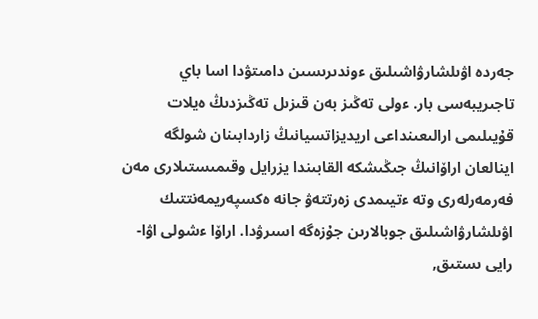جەردە اۋىلشارۋاشىلىق ءوندىرىسىن دامىتۋدا اسا باي تاجىريبەسى بار. ءولى تەڭىز بەن قىزىل تەڭىزدىڭ ەيلات قۇيىلىمى ارالىعىنداعى اريديزاتسيانىڭ زاردابىنان شولگە اينالعان اراۆانىڭ جىڭىشكە القابىندا يزرايل وقىمىستىلارى مەن فەرمەرلەرى وتە ءتيىمدى زەرتتەۋ جانە ەكسپەريمەنتتىك اۋىلشارۋاشىلىق جوبالارىن جۇزەگە اسىرۋدا. اراۆا ءشولى اۋا-رايى ىستىق,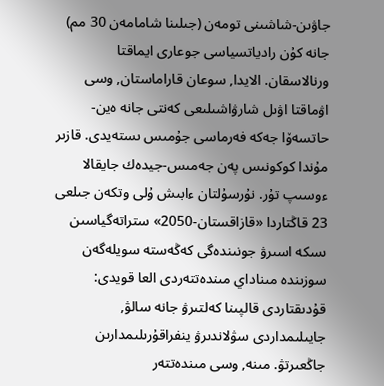جاۋىن-شاشىنى تومەن (جىلىنا شامامەن 30 مم) جانە كۇن رادياتسياسى جوعارى ايماقتا ورنالاسقان. الايدا, سوعان قاراماستان, وسى اۋماقتا اۋىل شارۋاشىلىعى كەنتى جانە ەين-حاتسەۆا جەكە فەرماسى جۇمىس ىستەيدى. قازىر مۇندا كوكونىس پەن جەمىس-جيدەك جايقالا ءوسىپ تۇر. نۇرسۇلتان ءابىش ۇلى وتكەن جىلعى 23 قاڭتاردا «قازاقستان-2050» ستراتەگياسىن ىسكە اسىرۋ جونىندەگى كەڭەستە سويلەگەن سوزىندە مىناداي مىندەتتەردى العا قويدى: قۇدىقتاردى قالپىنا كەلتىرۋ جانە سالۋ, جايىلىمداردى سۋلاندىرۋ ينفراقۇرىلىمدارىن جاڭعىرتۋ. مىنە, وسى مىندەتتەر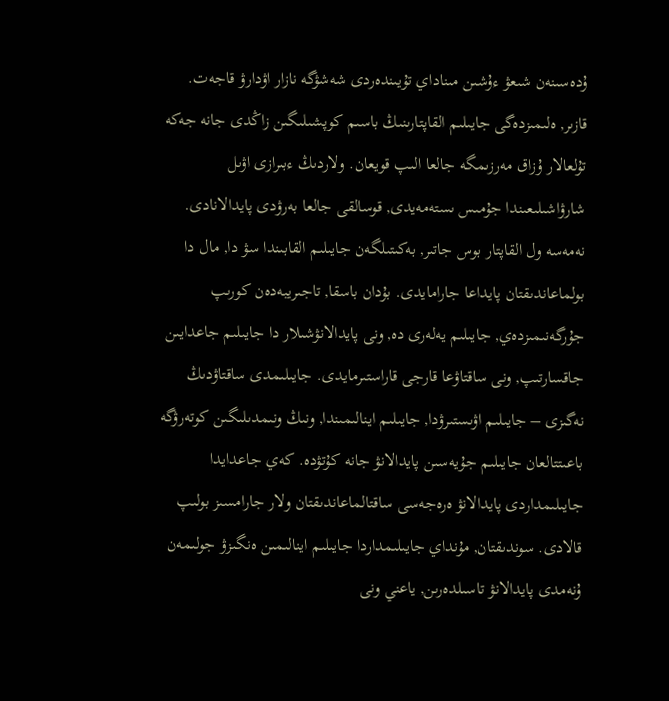ۇدەسىنەن شىعۋ ءۇشىن مىناداي تۇيىندەردى شەشۋگە نازار اۋدارۋ قاجەت. قازىر, ەلىمىزدەگى جايىلىم القاپتارىنىڭ باسىم كوپشىلىگىن زاڭدى جانە جەكە تۇلعالار ۇزاق مەرزىمگە جالعا الىپ قويعان. ولاردىڭ ءبىرازى اۋىل شارۋاشىلىعىندا جۇمىس ىستەمەيدى, قوسالقى جالعا بەرۋدى پايدالانادى. نەمەسە ول القاپتار بوس جاتىر, بەكىتىلگەن جايىلىم القابىندا سۋ دا, مال دا بولماعاندىقتان پايداعا جارامايدى. بۇدان باسقا, تاجىريبەدەن كورىپ جۇرگەنىمىزدەي, جايىلىم يەلەرى دە, ونى پايدالانۋشىلار دا جايىلىم جاعدايىن جاقسارتىپ, ونى ساقتاۋعا قارجى قاراستىرمايدى. جايىلىمدى ساقتاۋدىڭ نەگىزى – جايىلىم اۋىستىرۋدا, جايىلىم اينالىمىندا, ونىڭ ونىمدىلىگىن كوتەرۋگە باعىتتالعان جايىلىم جۇيەسىن پايدالانۋ جانە كۇتۋدە. كەي جاعدايدا جايىلىمداردى پايدالانۋ ەرەجەسى ساقتالماعاندىقتان ولار جارامسىز بولىپ قالادى. سوندىقتان, مۇنداي جايىلىمداردا جايىلىم اينالىمىن ەنگىزۋ جولىمەن ۇنەمدى پايدالانۋ تاسىلدەرىن, ياعني ونى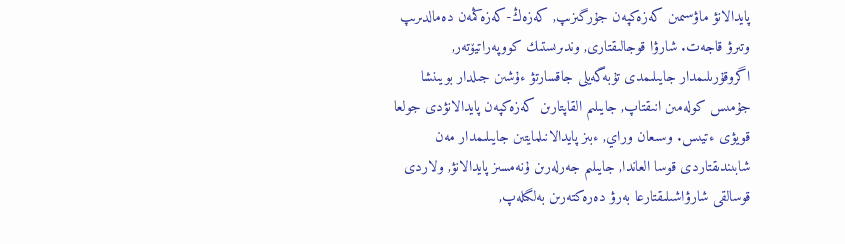پايدالانۋ ماۋسىمىن كەزەكپەن جۇرگىزىپ, كەزەڭ-كەزەڭمەن دەمالدىرىپ وتىرۋ قاجەت. شارۋا قوجالىقتارى, وندىرىستىك كووپەراتيۆتەر, اگروقۇرىلىمدار جايىلىمدى تۇبەگەيلى جاقسارتۋ ءۇشىن جىلدار بويىنشا جۇمىس كولەمىن انىقتاپ, جايىلىم القاپتارىن كەزەكپەن پايدالانۋدى جولعا قويۋى ءتيىس. وسىعان وراي, ءبىز پايدالانىلمايتىن جايىلىمدار مەن شابىندىقتاردى قوسا العاندا, جايىلىم جەرلەرىن ۇنەمسىز پايدالانۋ, ولاردى قوسالقى شارۋاشىلىقتارعا بەرۋ دەرەكتەرىن بەلگىلەپ,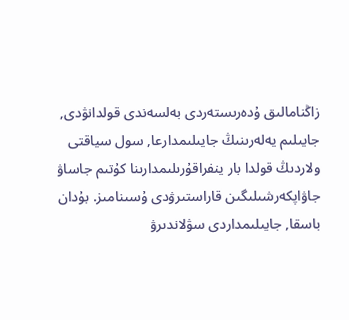زاڭنامالىق ۇدەرىستەردى بەلسەندى قولدانۋدى, جايىلىم يەلەرىنىڭ جايىلىمدارعا, سول سياقتى ولاردىڭ قولدا بار ينفراقۇرىلىمدارىنا كۇتىم جاساۋ جاۋاپكەرشىلىگىن قاراستىرۋدى ۇسىنامىز. بۇدان باسقا, جايىلىمداردى سۋلاندىرۋ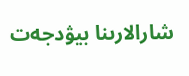شارالارىنا بيۋدجەت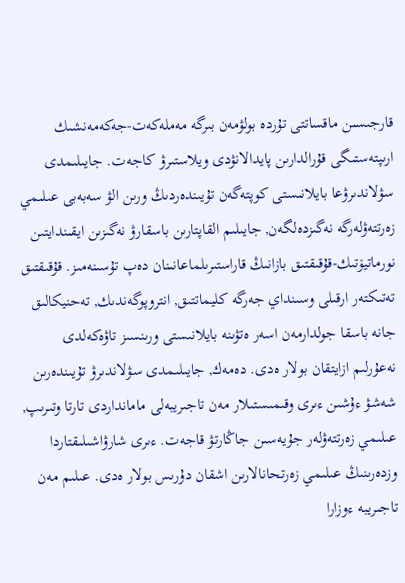قارجىسىن ماقساتتى تۇردە بولۋمەن بىرگە مەملەكەت-جەكەمەنشىك ارىپتەستىگى قۇرالدارىن پايدالانۋدى ويلاستىرۋ كاجەت. جايىلىمدى سۋلاندىرۋعا بايلانىستى كوپتەگەن تۇيىندەردىڭ ورىن الۋ سەبەبى عىلىمي زەرتتەۋلەرگە نەگىزدەلگەن, جايىلىم القاپتارىن باسقارۋ نەگىزىن ايقىندايتىن نورماتيۆتىك-قۇقىقتىق بازانىڭ قاراستىرىلماعانىنان دەپ تۇسىنەمىز. قۇقىقتىق تەتىكتەر ارقىلى وسىنداي جەرگە كليماتتىق, انتروپوگەندىك, تەحنيكالىق جانە باسقا جولدارمەن اسەر ەتۋىنە بايلانىستى ورىنسىز تاۋەكەلدى نەعۇرلىم ازايتقان بولار ەدى. دەمەك, جايىلىمدى سۋلاندىرۋ تۇيىندەرىن شەشۋ ءۇشىن ءىرى وقىمىستىلار مەن تاجىريبەلى مامانداردى تارتا وتىرىپ, عىلىمي زەرتتەۋلەر جۇيەسىن جاڭارتۋ قاجەت. ءىرى شارۋاشىلىقتاردا وزدەرىنىڭ عىلىمي زەرتحانالارىن اشقان دۇرىس بولار ەدى. عىلىم مەن تاجىريبە ءوزارا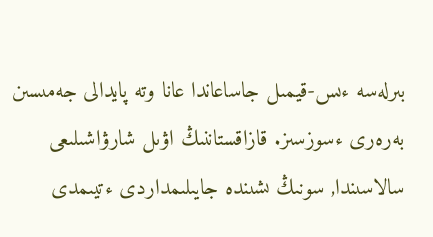بىرلەسە ءىس-قيمىل جاساعاندا عانا وتە پايدالى جەمىسىن بەرەرى ءسوزسىز. قازاقستاننىڭ اۋىل شارۋاشىلىعى سالاسىندا, سونىڭ ىشىندە جايىلىمداردى ءتيىمدى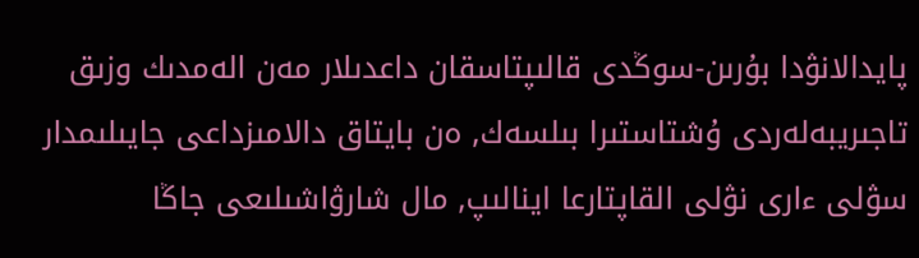پايدالانۋدا بۇرىن-سوڭدى قالىپتاسقان داعدىلار مەن الەمدىك وزىق تاجىريبەلەردى ۇشتاستىرا بىلسەك, ەن بايتاق دالامىزداعى جايىلىمدار سۋلى ءارى نۋلى القاپتارعا اينالىپ, مال شارۋاشىلىعى جاڭا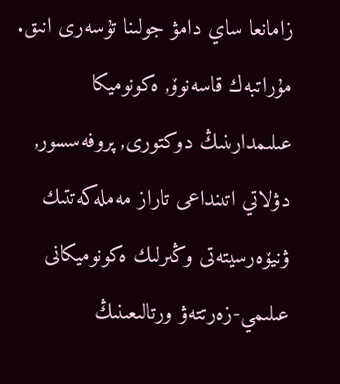زامانعا ساي دامۋ جولىنا تۇسەرى انىق. مۇراتبەك قاسەنوۆ, ەكونوميكا عىلىمدارىنىڭ دوكتورى, پروفەسسور, دۋلاتي اتىنداعى تاراز مەملەكەتتىك ۋنيۆەرسيتەتى وڭىرلىك ەكونوميكانى عىلىمي-زەرتتەۋ ورتالىعىنىڭ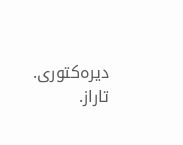ديرەكتورى. تاراز.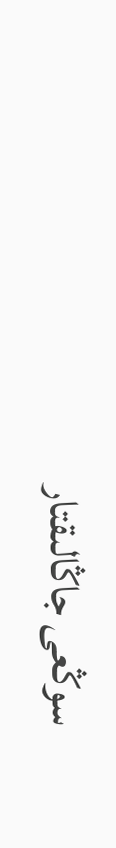سوڭعى جاڭالىقتار